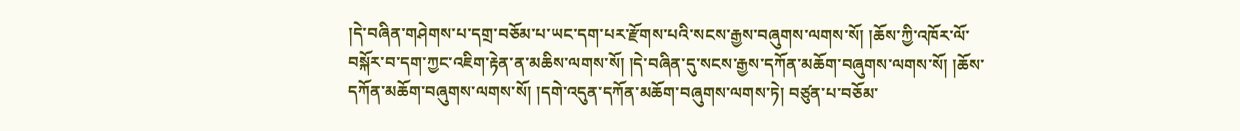།དེ་བཞིན་གཤེགས་པ་དགྲ་བཅོམ་པ་ཡང་དག་པར་རྫོགས་པའི་སངས་རྒྱས་བཞུགས་ལགས་སོ། །ཆོས་ཀྱི་འཁོར་ལོ་བསྐོར་བ་དག་ཀྱང་འཇིག་རྟེན་ན་མཆིས་ལགས་སོ། །དེ་བཞིན་དུ་སངས་རྒྱས་དཀོན་མཆོག་བཞུགས་ལགས་སོ། །ཆོས་དཀོན་མཆོག་བཞུགས་ལགས་སོ། །དགེ་འདུན་དཀོན་མཆོག་བཞུགས་ལགས་ཏེ། བཙུན་པ་བཅོམ་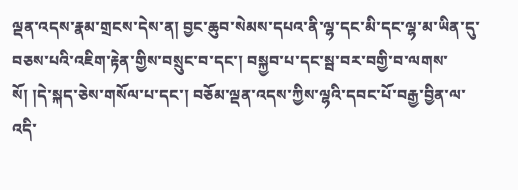ལྡན་འདས་རྣམ་གྲངས་དེས་ན། བྱང་ཆུབ་སེམས་དཔའ་ནི་ལྷ་དང་མི་དང་ལྷ་མ་ཡིན་དུ་བཅས་པའི་འཇིག་རྟེན་གྱིས་བསྲུང་བ་དང་། བསྐྱབ་པ་དང་སྦ་བར་བགྱི་བ་ལགས་སོ། །དེ་སྐད་ཅེས་གསོལ་པ་དང་། བཅོམ་ལྡན་འདས་ཀྱིས་ལྷའི་དབང་པོ་བརྒྱ་བྱིན་ལ་འདི་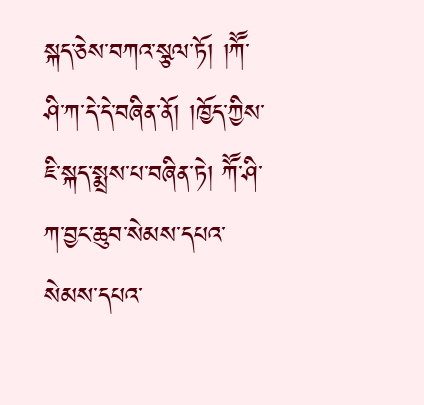སྐད་ཅེས་བཀའ་སྩལ་ཏོ། །ཀཽ་ཤི་ཀ་དེ་དེ་བཞིན་ནོ། །ཁྱོད་ཀྱིས་ཇི་སྐད་སྨྲས་པ་བཞིན་ཏེ། ཀཽ་ཤི་ཀ་བྱང་ཆུབ་སེམས་དཔའ་སེམས་དཔའ་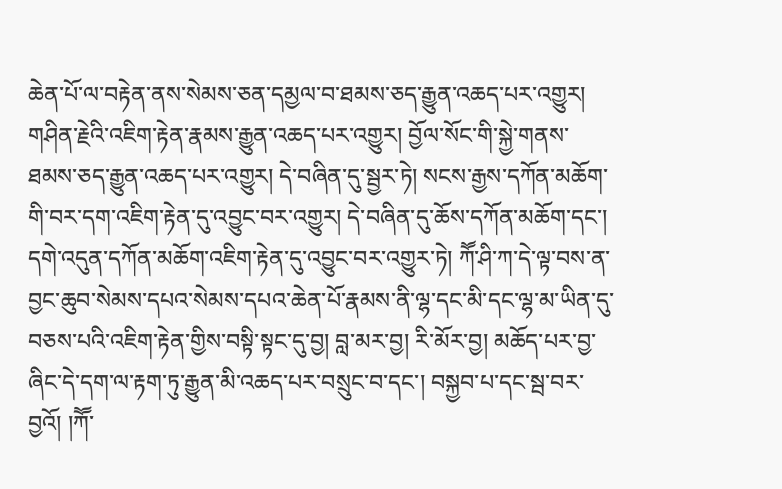ཆེན་པོ་ལ་བརྟེན་ནས་སེམས་ཅན་དམྱལ་བ་ཐམས་ཅད་རྒྱུན་འཆད་པར་འགྱུར། གཤིན་རྗེའི་འཇིག་རྟེན་རྣམས་རྒྱུན་འཆད་པར་འགྱུར། བྱོལ་སོང་གི་སྐྱེ་གནས་ཐམས་ཅད་རྒྱུན་འཆད་པར་འགྱུར། དེ་བཞིན་དུ་སྦྱར་ཏེ། སངས་རྒྱས་དཀོན་མཆོག་གི་བར་དག་འཇིག་རྟེན་དུ་འབྱུང་བར་འགྱུར། དེ་བཞིན་དུ་ཆོས་དཀོན་མཆོག་དང་། དགེ་འདུན་དཀོན་མཆོག་འཇིག་རྟེན་དུ་འབྱུང་བར་འགྱུར་ཏེ། ཀཽ་ཤི་ཀ་དེ་ལྟ་བས་ན་བྱང་ཆུབ་སེམས་དཔའ་སེམས་དཔའ་ཆེན་པོ་རྣམས་ནི་ལྷ་དང་མི་དང་ལྷ་མ་ཡིན་དུ་བཅས་པའི་འཇིག་རྟེན་གྱིས་བསྟི་སྟང་དུ་བྱ། བླ་མར་བྱ། རི་མོར་བྱ། མཆོད་པར་བྱ་ཞིང་དེ་དག་ལ་རྟག་ཏུ་རྒྱུན་མི་འཆད་པར་བསྲུང་བ་དང་། བསྐྱབ་པ་དང་སྦ་བར་བྱའོ། །ཀཽ་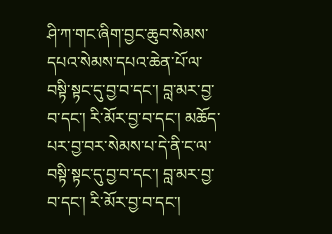ཤི་ཀ་གང་ཞིག་བྱང་ཆུབ་སེམས་དཔའ་སེམས་དཔའ་ཆེན་པོ་ལ་བསྟི་སྟང་དུ་བྱ་བ་དང་། བླ་མར་བྱ་བ་དང་། རི་མོར་བྱ་བ་དང་། མཆོད་པར་བྱ་བར་སེམས་པ་དེ་ནི་ང་ལ་བསྟི་སྟང་དུ་བྱ་བ་དང་། བླ་མར་བྱ་བ་དང་། རི་མོར་བྱ་བ་དང་།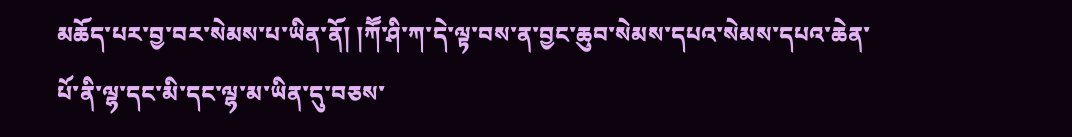མཆོད་པར་བྱ་བར་སེམས་པ་ཡིན་ནོ། །ཀཽ་ཤི་ཀ་དེ་ལྟ་བས་ན་བྱང་ཆུབ་སེམས་དཔའ་སེམས་དཔའ་ཆེན་པོ་ནི་ལྷ་དང་མི་དང་ལྷ་མ་ཡིན་དུ་བཅས་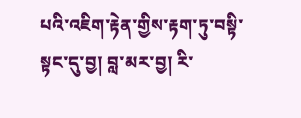པའི་འཇིག་རྟེན་གྱིས་རྟག་ཏུ་བསྟི་སྟང་དུ་བྱ། བླ་མར་བྱ། རི་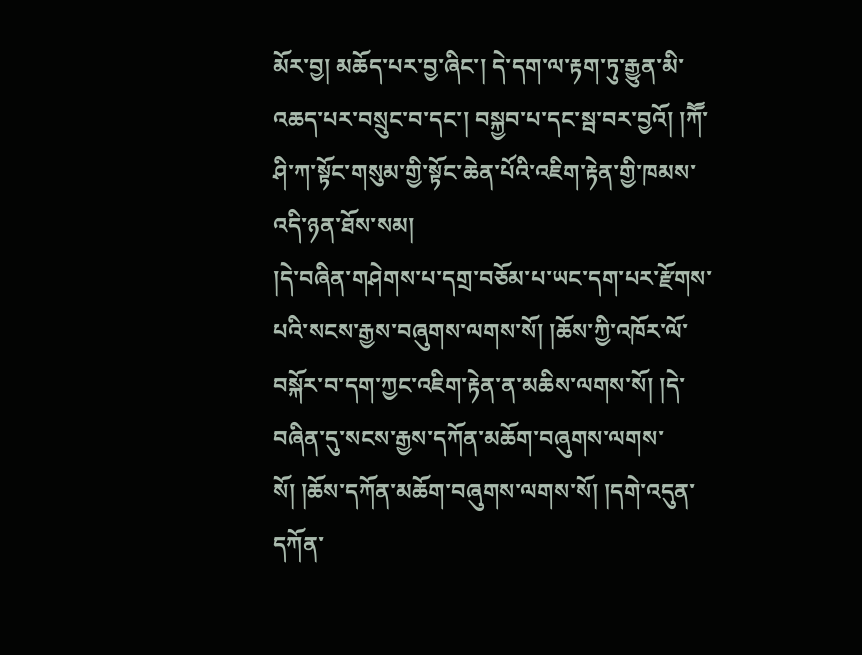མོར་བྱ། མཆོད་པར་བྱ་ཞིང་། དེ་དག་ལ་རྟག་ཏུ་རྒྱུན་མི་འཆད་པར་བསྲུང་བ་དང་། བསྐྱབ་པ་དང་སྦ་བར་བྱའོ། །ཀཽ་ཤི་ཀ་སྟོང་གསུམ་གྱི་སྟོང་ཆེན་པོའི་འཇིག་རྟེན་གྱི་ཁམས་འདི་ཉན་ཐོས་སམ།
།དེ་བཞིན་གཤེགས་པ་དགྲ་བཅོམ་པ་ཡང་དག་པར་རྫོགས་པའི་སངས་རྒྱས་བཞུགས་ལགས་སོ། །ཆོས་ཀྱི་འཁོར་ལོ་བསྐོར་བ་དག་ཀྱང་འཇིག་རྟེན་ན་མཆིས་ལགས་སོ། །དེ་བཞིན་དུ་སངས་རྒྱས་དཀོན་མཆོག་བཞུགས་ལགས་སོ། །ཆོས་དཀོན་མཆོག་བཞུགས་ལགས་སོ། །དགེ་འདུན་དཀོན་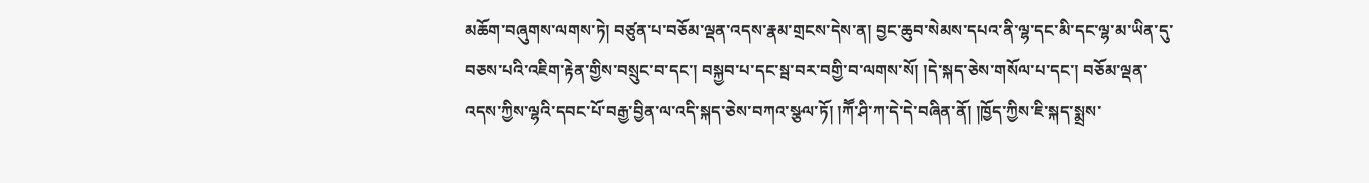མཆོག་བཞུགས་ལགས་ཏེ། བཙུན་པ་བཅོམ་ལྡན་འདས་རྣམ་གྲངས་དེས་ན། བྱང་ཆུབ་སེམས་དཔའ་ནི་ལྷ་དང་མི་དང་ལྷ་མ་ཡིན་དུ་བཅས་པའི་འཇིག་རྟེན་གྱིས་བསྲུང་བ་དང་། བསྐྱབ་པ་དང་སྦ་བར་བགྱི་བ་ལགས་སོ། །དེ་སྐད་ཅེས་གསོལ་པ་དང་། བཅོམ་ལྡན་འདས་ཀྱིས་ལྷའི་དབང་པོ་བརྒྱ་བྱིན་ལ་འདི་སྐད་ཅེས་བཀའ་སྩལ་ཏོ། །ཀཽ་ཤི་ཀ་དེ་དེ་བཞིན་ནོ། །ཁྱོད་ཀྱིས་ཇི་སྐད་སྨྲས་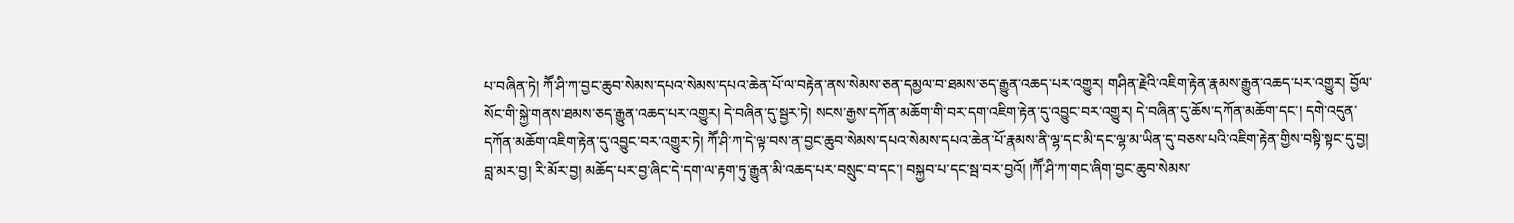པ་བཞིན་ཏེ། ཀཽ་ཤི་ཀ་བྱང་ཆུབ་སེམས་དཔའ་སེམས་དཔའ་ཆེན་པོ་ལ་བརྟེན་ནས་སེམས་ཅན་དམྱལ་བ་ཐམས་ཅད་རྒྱུན་འཆད་པར་འགྱུར། གཤིན་རྗེའི་འཇིག་རྟེན་རྣམས་རྒྱུན་འཆད་པར་འགྱུར། བྱོལ་སོང་གི་སྐྱེ་གནས་ཐམས་ཅད་རྒྱུན་འཆད་པར་འགྱུར། དེ་བཞིན་དུ་སྦྱར་ཏེ། སངས་རྒྱས་དཀོན་མཆོག་གི་བར་དག་འཇིག་རྟེན་དུ་འབྱུང་བར་འགྱུར། དེ་བཞིན་དུ་ཆོས་དཀོན་མཆོག་དང་། དགེ་འདུན་དཀོན་མཆོག་འཇིག་རྟེན་དུ་འབྱུང་བར་འགྱུར་ཏེ། ཀཽ་ཤི་ཀ་དེ་ལྟ་བས་ན་བྱང་ཆུབ་སེམས་དཔའ་སེམས་དཔའ་ཆེན་པོ་རྣམས་ནི་ལྷ་དང་མི་དང་ལྷ་མ་ཡིན་དུ་བཅས་པའི་འཇིག་རྟེན་གྱིས་བསྟི་སྟང་དུ་བྱ། བླ་མར་བྱ། རི་མོར་བྱ། མཆོད་པར་བྱ་ཞིང་དེ་དག་ལ་རྟག་ཏུ་རྒྱུན་མི་འཆད་པར་བསྲུང་བ་དང་། བསྐྱབ་པ་དང་སྦ་བར་བྱའོ། །ཀཽ་ཤི་ཀ་གང་ཞིག་བྱང་ཆུབ་སེམས་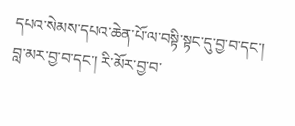དཔའ་སེམས་དཔའ་ཆེན་པོ་ལ་བསྟི་སྟང་དུ་བྱ་བ་དང་། བླ་མར་བྱ་བ་དང་། རི་མོར་བྱ་བ་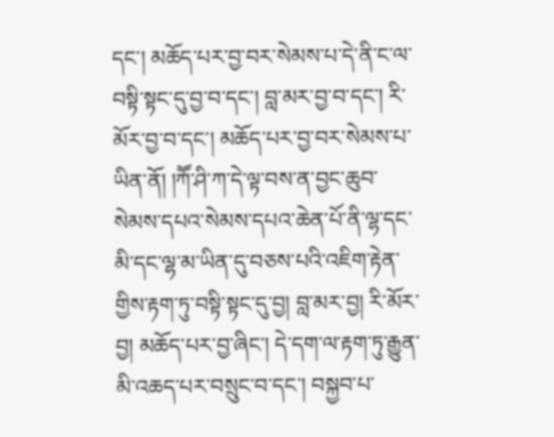དང་། མཆོད་པར་བྱ་བར་སེམས་པ་དེ་ནི་ང་ལ་བསྟི་སྟང་དུ་བྱ་བ་དང་། བླ་མར་བྱ་བ་དང་། རི་མོར་བྱ་བ་དང་། མཆོད་པར་བྱ་བར་སེམས་པ་ཡིན་ནོ། །ཀཽ་ཤི་ཀ་དེ་ལྟ་བས་ན་བྱང་ཆུབ་སེམས་དཔའ་སེམས་དཔའ་ཆེན་པོ་ནི་ལྷ་དང་མི་དང་ལྷ་མ་ཡིན་དུ་བཅས་པའི་འཇིག་རྟེན་གྱིས་རྟག་ཏུ་བསྟི་སྟང་དུ་བྱ། བླ་མར་བྱ། རི་མོར་བྱ། མཆོད་པར་བྱ་ཞིང་། དེ་དག་ལ་རྟག་ཏུ་རྒྱུན་མི་འཆད་པར་བསྲུང་བ་དང་། བསྐྱབ་པ་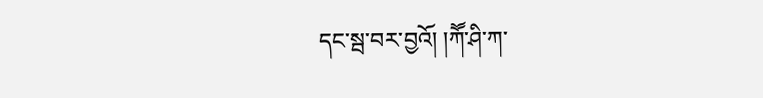དང་སྦ་བར་བྱའོ། །ཀཽ་ཤི་ཀ་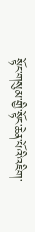སྟོང་གསུམ་གྱི་སྟོང་ཆེན་པོའི་འཇིག་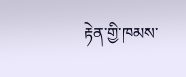རྟེན་གྱི་ཁམས་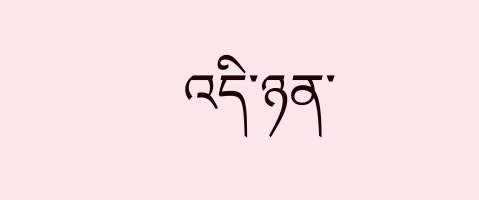འདི་ཉན་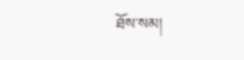ཐོས་སམ།